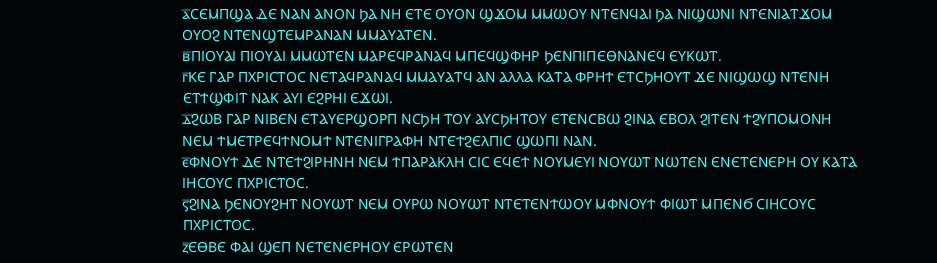ⲁ̅ⲤⲈⲘⲠϢⲀ ⲆⲈ ⲚⲀⲚ ⲀⲚⲞⲚ ϦⲀ ⲚⲎ ⲈⲦⲈ ⲞⲨⲞⲚ ϢϪⲞⲘ ⲘⲘⲰⲞⲨ ⲚⲦⲈⲚϤⲀⲒ ϦⲀ ⲚⲒϢⲰⲚⲒ ⲚⲦⲈⲚⲒⲀⲦϪⲞⲘ ⲞⲨⲞϨ ⲚⲦⲈⲚϢⲦⲈⲘⲢⲀⲚⲀⲚ ⲘⲘⲀⲨⲀⲦⲈⲚ.
ⲃ̅ⲠⲒⲞⲨⲀⲒ ⲠⲒⲞⲨⲀⲒ ⲘⲘⲰⲦⲈⲚ ⲘⲀⲢⲈϤⲢⲀⲚⲀϤ ⲘⲠⲈϤϢⲪⲎⲢ ϦⲈⲚⲠⲒⲠⲈⲐⲚⲀⲚⲈϤ ⲈⲨⲔⲰⲦ.
ⲅ̅ⲔⲈ ⲄⲀⲢ ⲠⲬⲢⲒⲤⲦⲞⲤ ⲚⲈⲦⲀϤⲢⲀⲚⲀϤ ⲘⲘⲀⲨⲀⲦϤ ⲀⲚ ⲀⲖⲖⲀ ⲔⲀⲦⲀ ⲪⲢⲎϮ ⲈⲦⲤϦⲎⲞⲨⲦ ϪⲈ ⲚⲒϢⲰϢ ⲚⲦⲈⲚⲎ ⲈⲦϮϢⲪⲒⲦ ⲚⲀⲔ ⲀⲨⲒ ⲈϨⲢⲎⲒ ⲈϪⲰⲒ.
ⲇ̅ϨⲰⲂ ⲄⲀⲢ ⲚⲒⲂⲈⲚ ⲈⲦⲀⲨⲈⲢϢⲞⲢⲠ ⲚⲤϦⲎ ⲦⲞⲨ ⲀⲨⲤϦⲎⲦⲞⲨ ⲈⲦⲈⲚⲤⲂⲰ ϨⲒⲚⲀ ⲈⲂⲞⲖ ϨⲒⲦⲈⲚ ϮϨⲨⲠⲞⲘⲞⲚⲎ ⲚⲈⲘ ϮⲘⲈⲦⲢⲈϤϮⲚⲞⲘϮ ⲚⲦⲈⲚⲒⲄⲢⲀⲪⲎ ⲚⲦⲈϮϨⲈⲖⲠⲒⲤ ϢⲰⲠⲒ ⲚⲀⲚ.
ⲉ̅ⲪⲚⲞⲨϮ ⲆⲈ ⲚⲦⲈϮϨⲒⲢⲎⲚⲎ ⲚⲈⲘ ϮⲠⲀⲢⲀⲔⲖⲎ ⲤⲒⲤ ⲈϤⲈϮ ⲚⲞⲨⲘⲈⲨⲒ ⲚⲞⲨⲰⲦ ⲚⲰⲦⲈⲚ ⲈⲚⲈⲦⲈⲚⲈⲢⲎ ⲞⲨ ⲔⲀⲦⲀ ⲒⲎⲤⲞⲨⲤ ⲠⲬⲢⲒⲤⲦⲞⲤ.
ⲋ̅ϨⲒⲚⲀ ϦⲈⲚⲞⲨϨⲎⲦ ⲚⲞⲨⲰⲦ ⲚⲈⲘ ⲞⲨⲢⲰ ⲚⲞⲨⲰⲦ ⲚⲦⲈⲦⲈⲚϮⲰⲞⲨ ⲘⲪⲚⲞⲨϮ ⲪⲒⲰⲦ ⲘⲠⲈⲚϬ ⲤⲒⲎⲤⲞⲨⲤ ⲠⲬⲢⲒⲤⲦⲞⲤ.
ⲍ̅ⲈⲐⲂⲈ ⲪⲀⲒ ϢⲈⲠ ⲚⲈⲦⲈⲚⲈⲢⲎⲞⲨ ⲈⲢⲰⲦⲈⲚ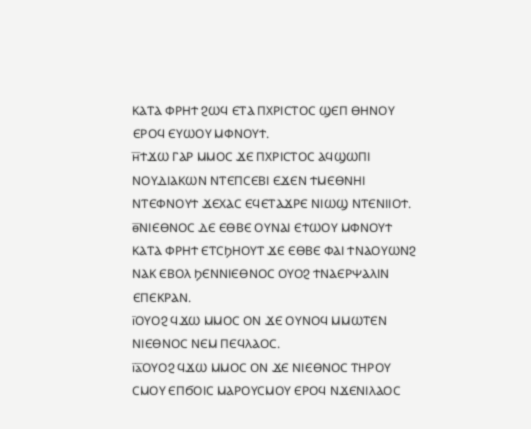ⲔⲀⲦⲀ ⲪⲢⲎϮ ϨⲰϤ ⲈⲦⲀ ⲠⲬⲢⲒⲤⲦⲞⲤ ϢⲈⲠ ⲐⲎⲚⲞⲨ ⲈⲢⲞϤ ⲈⲨⲰⲞⲨ ⲘⲪⲚⲞⲨϮ.
ⲏ̅ϮϪⲰ ⲄⲀⲢ ⲘⲘⲞⲤ ϪⲈ ⲠⲬⲢⲒⲤⲦⲞⲤ ⲀϤϢⲰⲠⲒ ⲚⲞⲨⲆⲒⲀⲔⲰⲚ ⲚⲦⲈⲠⲤⲈⲂⲒ ⲈϪⲈⲚ ϮⲘⲈⲐⲚⲎⲒ ⲚⲦⲈⲪⲚⲞⲨϮ ϪⲈⲬⲀⲤ ⲈϤⲈⲦⲀϪⲢⲈ ⲚⲒⲰϢ ⲚⲦⲈⲚⲒⲒⲞϮ.
ⲑ̅ⲚⲒⲈⲐⲚⲞⲤ ⲆⲈ ⲈⲐⲂⲈ ⲞⲨⲚⲀⲒ ⲈϮⲰⲞⲨ ⲘⲪⲚⲞⲨϮ ⲔⲀⲦⲀ ⲪⲢⲎϮ ⲈⲦⲤϦⲎⲞⲨⲦ ϪⲈ ⲈⲐⲂⲈ ⲪⲀⲒ ϮⲚⲀⲞⲨⲰⲚϨ ⲚⲀⲔ ⲈⲂⲞⲖ ϦⲈⲚⲚⲒⲈⲐⲚⲞⲤ ⲞⲨⲞϨ ϮⲚⲀⲈⲢⲮⲀⲖⲒⲚ ⲈⲠⲈⲔⲢⲀⲚ.
ⲓ̅ⲞⲨⲞϨ ϤϪⲰ ⲘⲘⲞⲤ ⲞⲚ ϪⲈ ⲞⲨⲚⲞϤ ⲘⲘⲰⲦⲈⲚ ⲚⲒⲈⲐⲚⲞⲤ ⲚⲈⲘ ⲠⲈϤⲖⲀⲞⲤ.
ⲓ̅ⲁ̅ⲞⲨⲞϨ ϤϪⲰ ⲘⲘⲞⲤ ⲞⲚ ϪⲈ ⲚⲒⲈⲐⲚⲞⲤ ⲦⲎⲢⲞⲨ ⲤⲘⲞⲨ ⲈⲠϬⲞⲒⲤ ⲘⲀⲢⲞⲨⲤⲘⲞⲨ ⲈⲢⲞϤ ⲚϪⲈⲚⲒⲖⲀⲞⲤ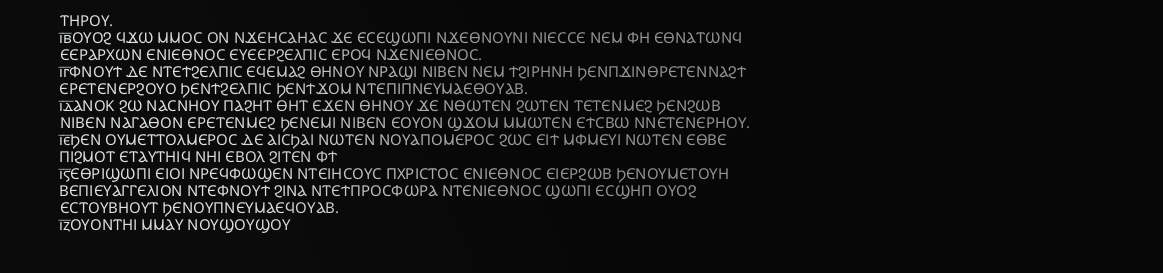ⲦⲎⲢⲞⲨ.
ⲓ̅ⲃ̅ⲞⲨⲞϨ ϤϪⲰ ⲘⲘⲞⲤ ⲞⲚ ⲚϪⲈⲎⲤⲀⲎⲀⲤ ϪⲈ ⲈⲤⲈϢⲰⲠⲒ ⲚϪⲈⲐⲚⲞⲨⲚⲒ ⲚⲒⲈⲤⲤⲈ ⲚⲈⲘ ⲪⲎ ⲈⲐⲚⲀⲦⲰⲚϤ ⲈⲈⲢⲀⲢⲬⲰⲚ ⲈⲚⲒⲈⲐⲚⲞⲤ ⲈⲨⲈⲈⲢϨⲈⲖⲠⲒⲤ ⲈⲢⲞϤ ⲚϪⲈⲚⲒⲈⲐⲚⲞⲤ.
ⲓ̅ⲅ̅ⲪⲚⲞⲨϮ ⲆⲈ ⲚⲦⲈϮϨⲈⲖⲠⲒⲤ ⲈϤⲈⲘⲀϨ ⲐⲎⲚⲞⲨ ⲚⲢⲀϢⲒ ⲚⲒⲂⲈⲚ ⲚⲈⲘ ϮϨⲒⲢⲎⲚⲎ ϦⲈⲚⲠϪⲒⲚⲐⲢⲈⲦⲈⲚⲚⲀϨϮ ⲈⲢⲈⲦⲈⲚⲈⲢϨⲞⲨⲞ ϦⲈⲚϮϨⲈⲖⲠⲒⲤ ϦⲈⲚϮϪⲞⲘ ⲚⲦⲈⲠⲒⲠⲚⲈⲨⲘⲀⲈⲐⲞⲨⲀⲂ.
ⲓ̅ⲇ̅ⲀⲚⲞⲔ ϨⲰ ⲚⲀⲤⲚⲎⲞⲨ ⲠⲀϨⲎⲦ ⲐⲎⲦ ⲈϪⲈⲚ ⲐⲎⲚⲞⲨ ϪⲈ ⲚⲐⲰⲦⲈⲚ ϨⲰⲦⲈⲚ ⲦⲈⲦⲈⲚⲘⲈϨ ϦⲈⲚϨⲰⲂ ⲚⲒⲂⲈⲚ ⲚⲀⲄⲀⲐⲞⲚ ⲈⲢⲈⲦⲈⲚⲘⲈϨ ϦⲈⲚⲈⲘⲒ ⲚⲒⲂⲈⲚ ⲈⲞⲨⲞⲚ ϢϪⲞⲘ ⲘⲘⲰⲦⲈⲚ ⲈϮⲤⲂⲰ ⲚⲚⲈⲦⲈⲚⲈⲢⲎⲞⲨ.
ⲓ̅ⲉ̅ϦⲈⲚ ⲞⲨⲘⲈⲦⲦⲞⲖⲘⲈⲢⲞⲤ ⲆⲈ ⲀⲒⲤϦⲀⲒ ⲚⲰⲦⲈⲚ ⲚⲞⲨⲀⲠⲞⲘⲈⲢⲞⲤ ϨⲰⲤ ⲈⲒϮ ⲘⲪⲘⲈⲨⲒ ⲚⲰⲦⲈⲚ ⲈⲐⲂⲈ ⲠⲒϨⲘⲞⲦ ⲈⲦⲀⲨⲦⲎⲒϤ ⲚⲎⲒ ⲈⲂⲞⲖ ϨⲒⲦⲈⲚ ⲪϮ
ⲓ̅ⲋ̅ⲈⲐⲢⲒϢⲰⲠⲒ ⲈⲒⲞⲒ ⲚⲢⲈϤⲪⲰϢⲈⲚ ⲚⲦⲈⲒⲎⲤⲞⲨⲤ ⲠⲬⲢⲒⲤⲦⲞⲤ ⲈⲚⲒⲈⲐⲚⲞⲤ ⲈⲒⲈⲢϨⲰⲂ ϦⲈⲚⲞⲨⲘⲈⲦⲞⲨⲎ ⲂⲈⲠⲒⲈⲨⲀⲄⲄⲈⲖⲒⲞⲚ ⲚⲦⲈⲪⲚⲞⲨϮ ϨⲒⲚⲀ ⲚⲦⲈϮⲠⲢⲞⲤⲪⲰⲢⲀ ⲚⲦⲈⲚⲒⲈⲐⲚⲞⲤ ϢⲰⲠⲒ ⲈⲤϢⲎⲠ ⲞⲨⲞϨ ⲈⲤⲦⲞⲨⲂⲎⲞⲨⲦ ϦⲈⲚⲞⲨⲠⲚⲈⲨⲘⲀⲈϤⲞⲨⲀⲂ.
ⲓ̅ⲍ̅ⲞⲨⲞⲚⲦⲎⲒ ⲘⲘⲀⲨ ⲚⲞⲨϢⲞⲨϢⲞⲨ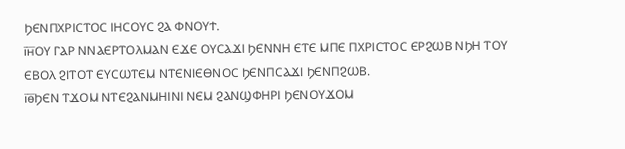ϦⲈⲚⲠⲬⲢⲒⲤⲦⲞⲤ ⲒⲎⲤⲞⲨⲤ ϨⲀ ⲪⲚⲞⲨϮ.
ⲓ̅ⲏ̅ⲞⲨ ⲄⲀⲢ ⲚⲚⲀⲈⲢⲦⲞⲖⲘⲀⲚ ⲈϪⲈ ⲞⲨⲤⲀϪⲒ ϦⲈⲚⲚⲎ ⲈⲦⲈ ⲘⲠⲈ ⲠⲬⲢⲒⲤⲦⲞⲤ ⲈⲢϨⲰⲂ ⲚϦⲎ ⲦⲞⲨ ⲈⲂⲞⲖ ϨⲒⲦⲞⲦ ⲈⲨⲤⲰⲦⲈⲘ ⲚⲦⲈⲚⲒⲈⲐⲚⲞⲤ ϦⲈⲚⲠⲤⲀϪⲒ ϦⲈⲚⲠϨⲰⲂ.
ⲓ̅ⲑ̅ϦⲈⲚ ⲦϪⲞⲘ ⲚⲦⲈϨⲀⲚⲘⲎⲒⲚⲒ ⲚⲈⲘ ϨⲀⲚϢⲪⲎⲢⲒ ϦⲈⲚⲞⲨϪⲞⲘ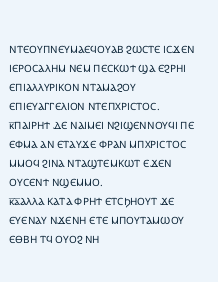ⲚⲦⲈⲞⲨⲠⲚⲈⲨⲘⲀⲈϤⲞⲨⲀⲂ ϨⲰⲤⲦⲈ ⲒⲤϪⲈⲚ ⲒⲈⲢⲞⲤⲀⲖⲎⲘ ⲚⲈⲘ ⲠⲈⲤⲔⲰϮ ϢⲀ ⲈϨⲢⲎⲒ ⲈⲠⲒⲀⲖⲖⲨⲢⲒⲔⲞⲚ ⲚⲦⲀⲘⲀϨⲞⲨ ⲈⲠⲒⲈⲨⲀⲄⲄⲈⲖⲒⲞⲚ ⲚⲦⲈⲠⲬⲢⲒⲤⲦⲞⲤ.
ⲕ̅ⲠⲀⲒⲢⲎϮ ⲆⲈ ⲚⲀⲒⲘⲈⲒ ⲚϨⲒϢⲈⲚⲚⲞⲨϤⲒ ⲠⲈ ⲈⲪⲘⲀ ⲀⲚ ⲈⲦⲀⲨϪⲈ ⲪⲢⲀⲚ ⲘⲠⲬⲢⲒⲤⲦⲞⲤ ⲘⲘⲞϤ ϨⲒⲚⲀ ⲚⲦⲀϢⲦⲈⲘⲔⲰⲦ ⲈϪⲈⲚ ⲞⲨⲤⲈⲚϮ ⲚϢⲈⲘⲘⲞ.
ⲕ̅ⲁ̅ⲀⲖⲖⲀ ⲔⲀⲦⲀ ⲪⲢⲎϮ ⲈⲦⲤϦⲎⲞⲨⲦ ϪⲈ ⲈⲨⲈⲚⲀⲨ ⲚϪⲈⲚⲎ ⲈⲦⲈ ⲘⲠⲞⲨⲦⲀⲘⲰⲞⲨ ⲈⲐⲂⲎ ⲦϤ ⲞⲨⲞϨ ⲚⲎ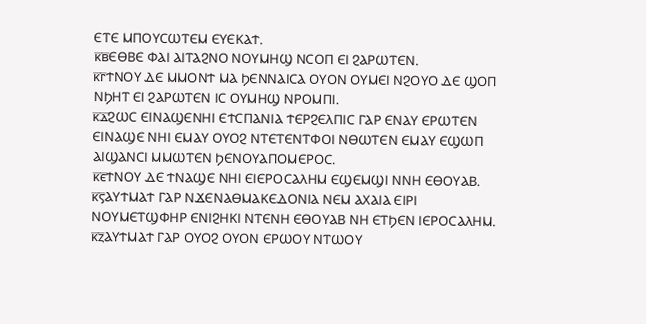ⲈⲦⲈ ⲘⲠⲞⲨⲤⲰⲦⲈⲘ ⲈⲨⲈⲔⲀϮ.
ⲕ̅ⲃ̅ⲈⲐⲂⲈ ⲪⲀⲒ ⲀⲒⲦⲀϨⲚⲞ ⲚⲞⲨⲘⲎϢ ⲚⲤⲞⲠ ⲈⲒ ϨⲀⲢⲰⲦⲈⲚ.
ⲕ̅ⲅ̅ϮⲚⲞⲨ ⲆⲈ ⲘⲘⲞⲚϮ ⲘⲀ ϦⲈⲚⲚⲀⲒⲤⲀ ⲞⲨⲞⲚ ⲞⲨⲘⲈⲒ ⲚϨⲞⲨⲞ ⲆⲈ ϢⲞⲠ ⲚϦⲎⲦ ⲈⲒ ϨⲀⲢⲰⲦⲈⲚ ⲒⲤ ⲞⲨⲘⲎϢ ⲚⲢⲞⲘⲠⲒ.
ⲕ̅ⲇ̅ϨⲰⲤ ⲈⲒⲚⲀϢⲈⲚⲎⲒ ⲈϮⲤⲠⲀⲚⲒⲀ ϮⲈⲢϨⲈⲖⲠⲒⲤ ⲄⲀⲢ ⲈⲚⲀⲨ ⲈⲢⲰⲦⲈⲚ ⲈⲒⲚⲀϢⲈ ⲚⲎⲒ ⲈⲘⲀⲨ ⲞⲨⲞϨ ⲚⲦⲈⲦⲈⲚⲦⲪⲞⲒ ⲚⲐⲰⲦⲈⲚ ⲈⲘⲀⲨ ⲈϢⲰⲠ ⲀⲒϢⲀⲚⲤⲒ ⲘⲘⲰⲦⲈⲚ ϦⲈⲚⲞⲨⲀⲠⲞⲘⲈⲢⲞⲤ.
ⲕ̅ⲉ̅ϮⲚⲞⲨ ⲆⲈ ϮⲚⲀϢⲈ ⲚⲎⲒ ⲈⲒⲈⲢⲞⲤⲀⲖⲎⲘ ⲈϢⲈⲘϢⲒ ⲚⲚⲎ ⲈⲐⲞⲨⲀⲂ.
ⲕ̅ⲋ̅ⲀⲨϮⲘⲀϮ ⲄⲀⲢ ⲚϪⲈⲚⲀⲐⲘⲀⲔⲈⲆⲞⲚⲒⲀ ⲚⲈⲘ ⲀⲬⲀⲒⲀ ⲈⲒⲢⲒ ⲚⲞⲨⲘⲈⲦϢⲪⲎⲢ ⲈⲚⲒϨⲎⲔⲒ ⲚⲦⲈⲚⲎ ⲈⲐⲞⲨⲀⲂ ⲚⲎ ⲈⲦϦⲈⲚ ⲒⲈⲢⲞⲤⲀⲖⲎⲘ.
ⲕ̅ⲍ̅ⲀⲨϮⲘⲀϮ ⲄⲀⲢ ⲞⲨⲞϨ ⲞⲨⲞⲚ ⲈⲢⲰⲞⲨ ⲚⲦⲰⲞⲨ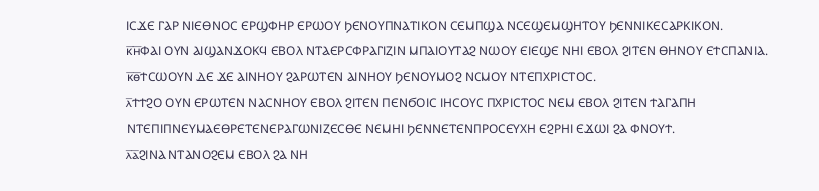ⲒⲤϪⲈ ⲄⲀⲢ ⲚⲒⲈⲐⲚⲞⲤ ⲈⲢϢⲪⲎⲢ ⲈⲢⲰⲞⲨ ϦⲈⲚⲞⲨⲠⲚⲀⲦⲒⲔⲞⲚ ⲤⲈⲘⲠϢⲀ ⲚⲤⲈϢⲈⲘϢⲎⲦⲞⲨ ϦⲈⲚⲚⲒⲔⲈⲤⲀⲢⲔⲒⲔⲞⲚ.
ⲕ̅ⲏ̅ⲪⲀⲒ ⲞⲨⲚ ⲀⲒϢⲀⲚϪⲞⲔϤ ⲈⲂⲞⲖ ⲚⲦⲀⲈⲢⲤⲪⲢⲀⲄⲒⲌⲒⲚ ⲘⲠⲀⲒⲞⲨⲦⲀϨ ⲚⲰⲞⲨ ⲈⲒⲈϢⲈ ⲚⲎⲒ ⲈⲂⲞⲖ ϨⲒⲦⲈⲚ ⲐⲎⲚⲞⲨ ⲈϮⲤⲠⲀⲚⲒⲀ.
ⲕ̅ⲑ̅ϮⲤⲰⲞⲨⲚ ⲆⲈ ϪⲈ ⲀⲒⲚⲎⲞⲨ ϨⲀⲢⲰⲦⲈⲚ ⲀⲒⲚⲎⲞⲨ ϦⲈⲚⲞⲨⲘⲞϨ ⲚⲤⲘⲞⲨ ⲚⲦⲈⲠⲬⲢⲒⲤⲦⲞⲤ.
ⲗ̅ϮϮϨⲞ ⲞⲨⲚ ⲈⲢⲰⲦⲈⲚ ⲚⲀⲤⲚⲎⲞⲨ ⲈⲂⲞⲖ ϨⲒⲦⲈⲚ ⲠⲈⲚϬⲞⲒⲤ ⲒⲎⲤⲞⲨⲤ ⲠⲬⲢⲒⲤⲦⲞⲤ ⲚⲈⲘ ⲈⲂⲞⲖ ϨⲒⲦⲈⲚ ϮⲀⲄⲀⲠⲎ ⲚⲦⲈⲠⲒⲠⲚⲈⲨⲘⲀⲈⲐⲢⲈⲦⲈⲚⲈⲢⲀⲄⲰⲚⲒⲌⲈⲤⲐⲈ ⲚⲈⲘⲎⲒ ϦⲈⲚⲚⲈⲦⲈⲚⲠⲢⲞⲤⲈⲨⲬⲎ ⲈϨⲢⲎⲒ ⲈϪⲰⲒ ϨⲀ ⲪⲚⲞⲨϮ.
ⲗ̅ⲁ̅ϨⲒⲚⲀ ⲚⲦⲀⲚⲞϨⲈⲘ ⲈⲂⲞⲖ ϨⲀ ⲚⲎ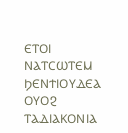ⲈⲦⲞⲒ ⲚⲀⲦⲤⲰⲦⲈⲘ ϦⲈⲚϮⲒⲞⲨⲆⲈⲀ ⲞⲨⲞϨ ⲦⲀⲆⲒⲀⲔⲞⲚⲒⲀ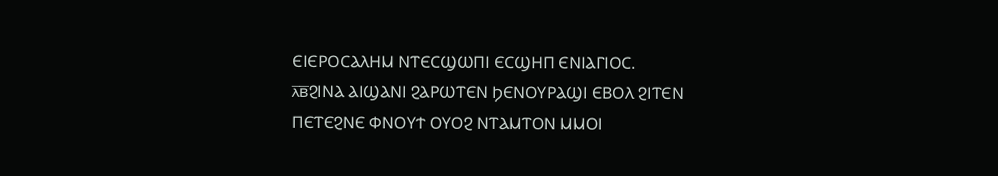ⲈⲒⲈⲢⲞⲤⲀⲖⲎⲘ ⲚⲦⲈⲤϢⲰⲠⲒ ⲈⲤϢⲎⲠ ⲈⲚⲒⲀⲄⲒⲞⲤ.
ⲗ̅ⲃ̅ϨⲒⲚⲀ ⲀⲒϢⲀⲚⲒ ϨⲀⲢⲰⲦⲈⲚ ϦⲈⲚⲞⲨⲢⲀϢⲒ ⲈⲂⲞⲖ ϨⲒⲦⲈⲚ ⲠⲈⲦⲈϨⲚⲈ ⲪⲚⲞⲨϮ ⲞⲨⲞϨ ⲚⲦⲀⲘⲦⲞⲚ ⲘⲘⲞⲒ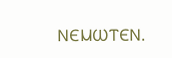ⲚⲈⲘⲰⲦⲈⲚ.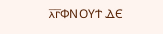ⲗ̅ⲅ̅ⲪⲚⲞⲨϮ ⲆⲈ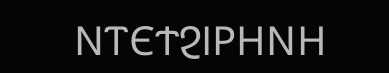ⲚⲦⲈϮϨⲒⲢⲎⲚⲎ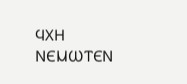ϤⲬⲎ ⲚⲈⲘⲰⲦⲈⲚ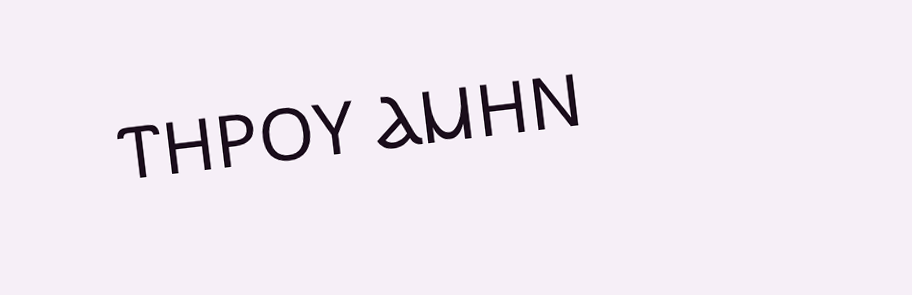ⲦⲎⲢⲞⲨ ⲀⲘⲎⲚ